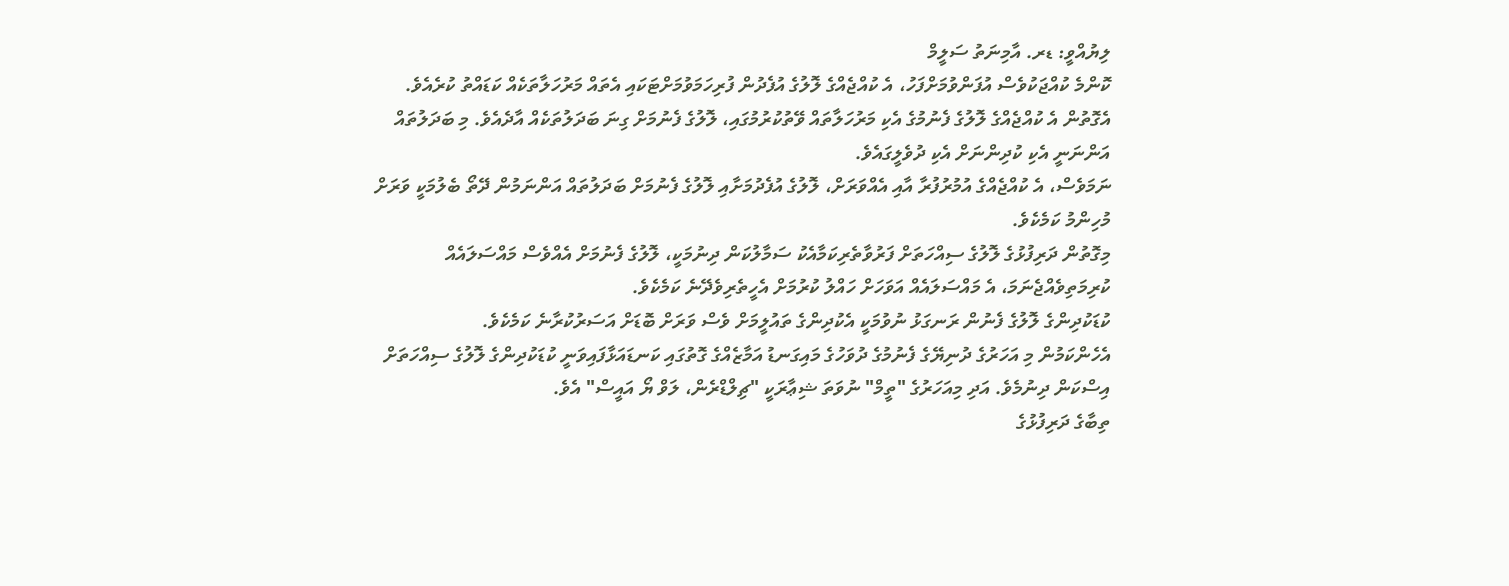ލިޔުއްވީ: ޑރ. އާމިނަތު ސަލީމް
ކޮންމެ ކުއްޖަކުވެސް އުފަންވުމަށްފަހު، އެ ކުއްޖެއްގެ ލޮލުގެ އުފެދުން ފުރިހަމަވުމަށްޓަކައި އެތައް މަރުހަލާތަކެއް ކަޑައްތު ކުރެއެވެ. އެގޮތުން އެ ކުއްޖެއްގެ ލޮލުގެ ފެނުމުގެ އެކި މަރުހަލާތައް ވޭތުކުރުމުގައި، ލޮލުގެ ފެނުމަށް ގިނަ ބަދަލުތަކެއް އާދެއެވެ. މި ބަދަލުތައް އަންނަނީ އެކި ކުދިންނަށް އެކި ދުވެލީގައެވެ.
ނަމަވެސް، އެ ކުއްޖެއްގެ އުމުރުފުރާ އާއި އެއްވަރަށް، ލޮލުގެ އުފެދުމަށާއި ލޮލުގެ ފެނުމަށް ބަދަލުތައް އަންނަމުން ދޭތޯ ބެލުމަކީ ވަރަށް މުހިންމު ކަމެކެވެ.
މިގޮތުން ދަރިފުޅުގެ ލޮލުގެ ސިއްހަތަށް ފަރުވާތެރިކަމާއެކު ސަމާލުކަން ދިނުމަކީ، ލޮލުގެ ފެނުމަށް އެއްވެސް މައްސަލައެއް ކުރިމަތިވެއްޖެނަމަ، އެ މައްސަލައެއް އަވަހަށް ހައްލު ކުރުމަށް އެހީތެރިވެދޭނެ ކަމެކެވެ.
ކުޑަކުދިންގެ ލޮލުގެ ފެނުން ރަނގަޅު ނުވުމަކީ އެކުދިންގެ ތައުލީމަށް ވެސް ވަރަށް ބޮޑަށް އަސަރުކުރާނެ ކަމެކެވެ.
އެހެންކަމުން މި އަހަރުގެ ދުނިޔޭގެ ފެނުމުގެ ދުވަހުގެ މައިގަނޑު އަމާޒެއްގެ ގޮތުގައި ކަނޑައަޅާފައިވަނީ ކުޑަކުދިންގެ ލޮލުގެ ސިއްހަތަށް އިސްކަން ދިނުމެވެ. އަދި މިއަހަރުގެ "ތީމް" ނުވަތަ ޝިޢާރަކީ "ޗިލްޑްރެން، ލަވް ޔޯ އައީސް" އެވެ.
ތިބާގެ ދަރިފުޅުގެ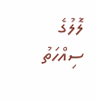ލޮލުގެ ސިއްހަތު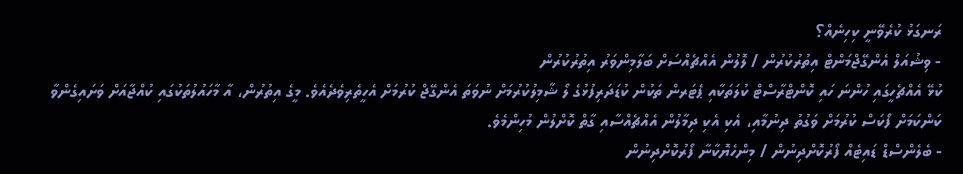ރަނގަޅު ކުރެވޭނީ ކިހިނެއް؟
- ވިޝުއަލް އެންގޭޖްމަންޓް އިތުރުކުރުން / ލޮލުން އެއްޗެއްސަށް ބަލާމިންވަރު އިތުރުކުރުން
ކުޅޭ އެއްޗެހީގައި ހުންނަ ހައި ކޮންޓްރާސްޓް ކުލަތަކާއި ޕެޓަރން ތަކުން ކުޑަދަރިފުޅުގެ ލޯ ޝާމިލުކުރުމަށް ނުވަތަ އެންގޭޖް ކުރުމަށް އެހީތެރިވެދެއެވެ. މީގެ އިތުރުން، އާ މާހައުލުތަކުގައި ކުއްޖާއަށް ވަށައިގެންވާ ކަންކަމަށް ފޯކަސް ކުރުމަށް ވަގުތު ދިނުމާއި، އެކި އެކި ދިމާލުން އެއްޗެއްސާއި ގާތް ކޮށްލުން މުހިންމެވެ.
- ބެލެންސްޑް ޑައިޓެއް ފޯރުކޮށްދިނުން / މިންހެޔޮކާނާ ފޯރުކޮށްދިނުން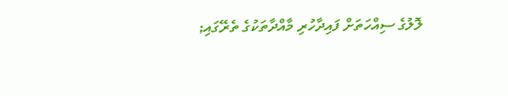ލޮލުގެ ސިއްހަތަށް ފައިދާހުރި މާއްދާތަކުގެ ތެރޭގައި;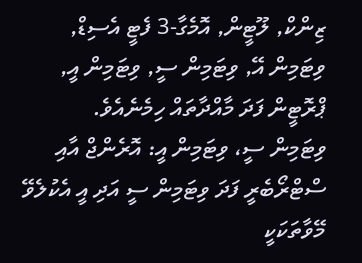ޒިންކް, ލޫޓީން, އޮމެގާ-3 ފެޓީ އެސިޑް, ވިޓަމިން އޭ, ވިޓަމިން ސީ, ވިޓަމިން އީ, ޕްރޮޓީން ފަދަ މާއްދާތައް ހިމެނެއެވެ.
ވިޓަމިން ސީ، ވިޓަމިން އީ: އޮރެންޖް އާއި ސްޓްރޯބެރީ ފަދަ ވިޓަމިން ސީ އަދި އީ އެކުލެވޭ މޭވާތަކަކީ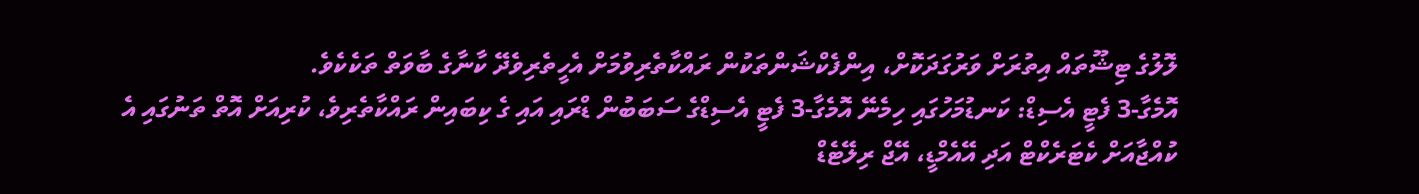ލޮލުގެ ޓިޝޫތައް އިތުރަށް ވަރުގަދަކޮށް، އިންފެކްޝަންތަކުން ރައްކާތެރިވުމަށް އެހީތެރިވެދޭ ކާނާގެ ބާވަތް ތަކެކެވެ.
އޮމެގާ-3 ފެޓީ އެސިޑް: ކަނޑުމަހުގައި ހިމެނޭ އޮމެގާ-3 ފެޓީ އެސިޑްގެ ސަބަބުން ޑްރައި އައި ގެ ކިބައިން ރައްކާތެރިވެ، ކުރިއަށް އޮތް ތަނުގައި އެ ކުއްޖާއަށް ކެޓަރެކްޓް އަދި އޭއެމްޑީ، އޭޖް ރިލޭޓެޑް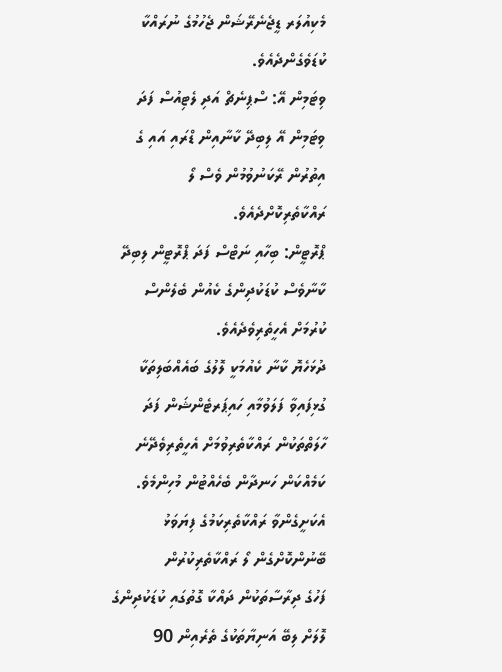މެކިއުލަރ ޑީޖެނެރޭޝަން ޖެހުމުގެ ނުރައްކާ ކުޑަވެގެންދެއެވެ.
ވިޓަމިން އޭ: ސްޕިނެޗް އަދި ލެޓިއުސް ފަދަ ވިޓަމިން އޭ ލިބިދޭ ކާނާއިން ޑްރައި އައި ގެ އިތުރުން ރޭކަނުވުމުން ވެސް ލޯ ރައްކާތެރިކޮށްދެއެވެ.
ޕްރޮޓީން: ބިހާއި ނަޓްސް ފަދަ ޕްރޮޓީން ލިބިދޭ ކާނާވެސް ކުޑަކުދިންގެ ކެއުން ބެލެންސް ކުރުމަށް އެހީތެރިވެދެއެވެ.
ދުޅަހެޔޮ ކާނާ ކެއުމަކީ ލޮލުގެ ބައެއްބަލިތަކާ ގުޅިފައިވާ ފަލަވުމާއި ހައިޕަރޓެންޝަން ފަދަ ހާލަތްތަކުން ރައްކާތެރިވުމަށް އެހީތެރިވެދޭނެ ކަމެއްކަން ހަނދާން ބެހެއްޓުން މުހިންމެވެ.
އެކަށީގެންވާ ރައްކާތެރިކަމުގެ ފިޔަވަޅު ބޭނުންކޮށްގެން ލޯ ރައްކާތެރިކުރުން
ފަހުގެ ދިރާސާތަކުން ދައްކާ ގޮތުގައި ކުޑަކުދިންގެ ލޮލަށް ލިބޭ އަނިޔާތަކުގެ ތެރެއިން 90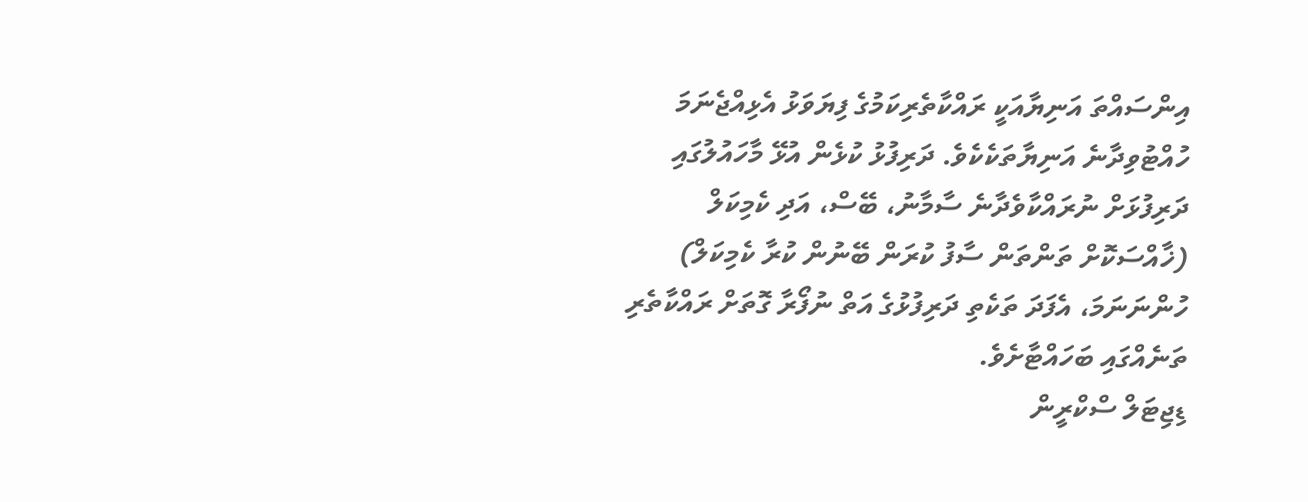އިންސައްތަ އަނިޔާއަކީ ރައްކާތެރިކަމުގެ ފިޔަވަޅު އެޅިއްޖެނަމަ ހުއްޓުވިދާނެ އަނިޔާތަކެކެވެ. ދަރިފުޅު ކުޅެން އުޅޭ މާހައުލުގައި ދަރިފުޅަށް ނުރައްކާވެދާނެ ސާމާނު، ބޭސް، އަދި ކެމިކަލް (ޚާއްސަކޮށް ތަންތަން ސާފު ކުރަން ބޭނުން ކުރާ ކެމިކަލް) ހުންނަނަމަ، އެފަދަ ތަކެތި ދަރިފުޅުގެ އަތް ނުފޯރާ ގޮތަށް ރައްކާތެރި ތަނެއްގައި ބަހައްޓާށެވެ.
ޑިޖިޓަލް ސްކްރީން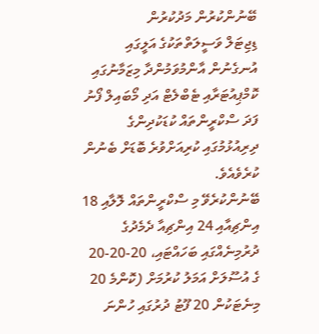ބޭނުންކުރުން މަދުކުރުން
ޑިޖިޓަލް ވަސީލަތްތަކުގެ އަލީގައި އުނގެނުން އާންމުވަމުންދާ މިޒަމާނުގައި ކޮމްޕިއުޓަރާއި ޓެބްލެޓް އަދި މޯބައިލް ފޯނު ފަދަ ސްކްރީންތައް ކުޑަކުދިންގެ ދިރިއުޅުމުގައި ކުރިއަށްވުރެ ބޮޑަށް ބެނުން ކުރެވެއެވެ.
ބޭނުންކުރެވޭ މި ސްކްރީންތައް ލޮލާއި 18 އިންޗިއާއި 24 އިންޗިއާ ދެމެދުގެ ދުރުމިނެއްގައި ބަހައްޓައި، 20-20-20 ގެ އުސޫލަށް އަމަލު ކުރުމަށް (ކޮންމެ 20 މިނެޓަކުން 20 ފޫޓު ދުރުގައި ހުންނަ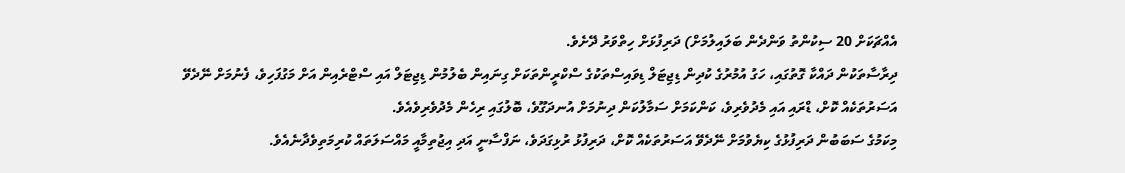އެއްޗަކަށް 20 ސިކުންތު ވަންދެން ބަލައިލުމަށް) ދަރިފުޅަށް ހިތްވަރު ދޭށެވެ.
ދިރާސާތަކުން ދައްކާ ގޮތުގައި، ހަގު އުމުރުގެ ކުދިން ޑިޖިޓަލް ޑިވައިސްތަކުގެ ސްކްރީންތަކަށް ގިނައިން ބެލުމުން ޑިޖިޓަލް އައި ސްޓްރެއިން އަށް މަގުފަހިވެ، ފެނުމަށް ނޭދެވޭ އަސަރުތަކެއް ކޮށް، ޑްރައި އައި މެދުވެރިވެ، ކަންކަމަށް ސަމާލުކަން ދިނުމަށް އުނދަގޫވެ، ބޮލުގައި ރިހެން މެދުވެރިވެއެވެ.
މިކަމުގެ ސަބަބުން ދަރިފުޅުގެ ކިޔެވުމަށް ނޭދެވޭ އަސަރުތަކެއް ކޮށް، ދަރިފުޅު ރުޅިގަދަވެ، ނަފްސާނީ އަދި އިޖުތިމާއީ މައްސަލަތައް ކުރިމަތިވެދާނެއެވެ.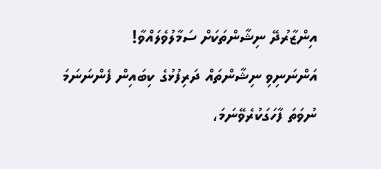އިންޒާރުދޭ ނިޝާންތަކަށް ސަމާލުވެލައްވާ!
އަންނަނިވި ނިޝާންތައް ދަރިފުޅުގެ ކިބައިން ފެންނަނަމަ ނުވަތަ ފާހަގަކުރެވޭނަމަ،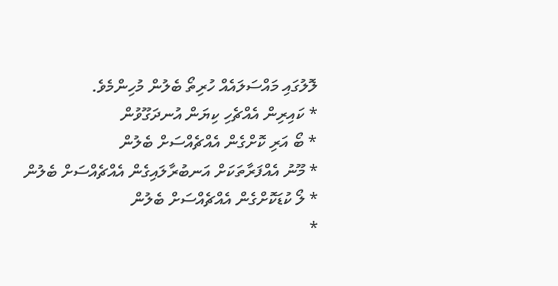ލޮލުގައި މައްސަލައެއް ހުރިތޯ ބެލުން މުހިންމެވެ.
* ކައިރިން އެއްޗެހި ކިޔަން އުނދަގޫވުން
* ބޯ އަރި ކޮށްގެން އެއްޗެއްސަށް ބެލުން
* މޫނު އެއްފަރާތަކަށް އަނބުރާލައިގެން އެއްޗެއްސަށް ބެލުން
* ލޯ ކުޑަކޮށްގެން އެއްޗެއްސަށް ބެލުން
*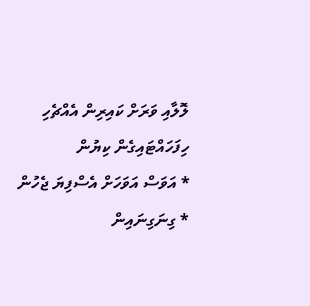ލޮލާއި ވަރަށް ކައިރިން އެއްޗެހި ހިފަހައްޓައިގެން ކިޔުން
* އަވަސް އަވަހަށް އެސްފިޔަ ޖެހުން
* ގިނަގިނައިން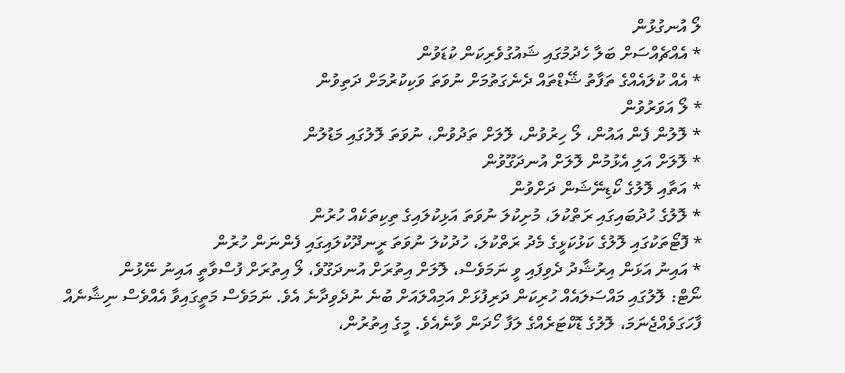ލޯ އުނގުޅުން
* އެއްޗެއްސަށް ބަލާ ހެދުމުގައި ޝައުގުވެރިކަން ކުޑަވުން
* އެއް ކުލައެއްގެ ތަފާތު ޝޭޑްތައް ދެނެގަތުމަށް ނުވަތަ ވަކިކުރުމަށް ދަތިވުން
* ލޯ އަވަރުވުން
* ލޮލުން ފެން އައުން، ލޯ ހިރުވުން، ލޮލަށް ތަދުވުން، ނުވަތަ ލޮލުގައި މަޑުލުން
* ލޮލަށް އަލި އެޅުމުން ލޮލަށް އުނދަގޫވުން
* އަތާއި ލޮލުގެ ކޯޑިނޭޝަން ދަށްވުން
* ލޮލުގެ ހުދުބައިގައި ރަތްކުލަ، މުށިކުލަ ނުވަތަ އަޅިކުލައިގެ ތިކިތަކެއް ހުރުން
* ފޮޓޯތަކުގައި ލޮލުގެ ކަޅުކަޅީގެ މެދު ރަތްކުލަ، ހުދުކުލަ ނުވަތަ ރީނދޫކުލައިގައި ފެންނަން ހުރުން
* އައިނު އަޅަން އިރުޝާދު ދެވިފައި ވީ ނަމަވެސް، ލޮލަށް އިތުރަށް އުނދަގޫވެ، ލޯ އިތުރަށް ފުސްވާތީ އައިނު ނޭޅުން
ނޯޓް: ލޮލުގައި މައްސަލައެއް ހުރިކަން ދަރިފުޅަށް އަމިއްލައަށް ބުނެ ނުދެވިދާނެ އެވެ. ނަމަވެސް މަތީގައިވާ އެއްވެސް ނިޝާނެއް ފާހަގަވެއްޖެނަމަ، ލޮލުގެ ޑޮކްޓަރެއްގެ ލަފާ ހޯދަން ވާނެއެވެ. މީގެ އިތުރުން،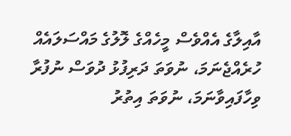އާއިލާގެ އެއްވެސް މީހެއްގެ ލޮލުގެ މައްސަލައެއް ހުރެއްޖެނަމަ، ނުވަތަ ދަރިފުޅު ދުވަސް ނުފުރާ ވިހާފައިވާނަމަ، ނުވަތަ އިތުރު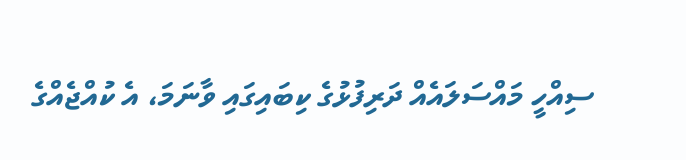ސިއްހީ މައްސަލައެއް ދަރިފުޅުގެ ކިބައިގައި ވާނަމަ، އެ ކުއްޖެއްގެ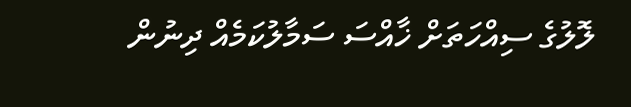ލޮލުގެ ސިއްހަތަށް ޚާއްސަ ސަމާލުކަމެއް ދިނުން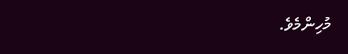މުހިންމެވެ.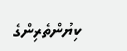ކިޔުންތެރިންގެ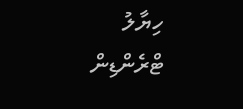ހިޔާލު
ޓްރެންޑިން